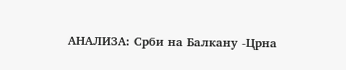АНАЛИЗА: Срби на Балкану -Црна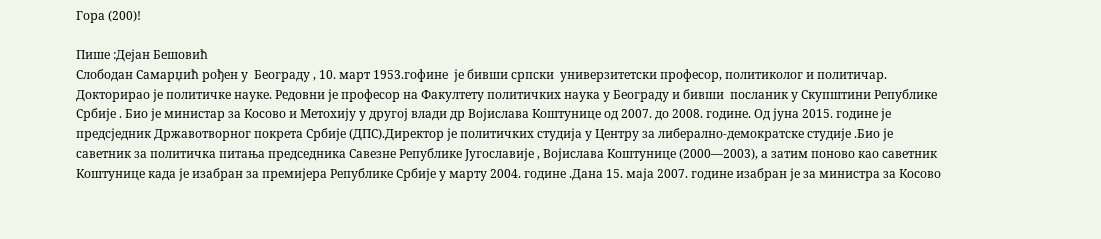Гора (200)!

Пише :Дејан Бешовић
Слободан Самарџић рођен у  Београду , 10. март 1953.гофине  је бивши српски  универзитетски професор, политиколог и политичар. Докторирао је политичке науке. Редовни је професор на Факултету политичких наука у Београду и бивши  посланик у Скупштини Републике Србије . Био је министар за Косово и Метохију у другој влади др Војислава Коштунице од 2007. до 2008. године. Од јуна 2015. године је предсједник Државотворног покрета Србије (ДПС).Директор је политичких студија у Центру за либерално-демократске студије .Био је саветник за политичка питања председника Савезне Републике Југославије , Војислава Коштунице (2000—2003), а затим поново као саветник Коштунице када је изабран за премијера Републике Србије у марту 2004. године .Дана 15. маја 2007. године изабран је за министра за Косово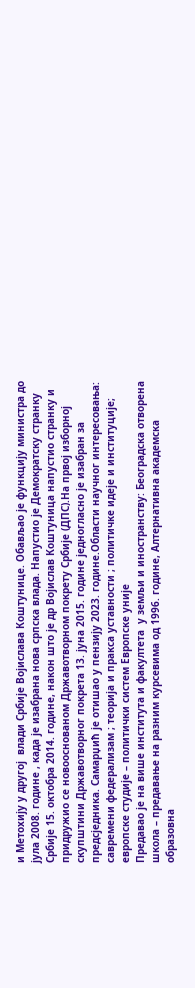и Метохију у другој  влади Србије Војислава Коштунице. Обављао је функцију министра до јула 2008. године , када је изабрана нова српска влада. Напустио је Демократску странку Србије 15. октобра 2014. године, након што је др Војислав Коштуница напустио странку и придружио се новооснованом Државотворном покрету Србије (ДПС).На првој изборној скупштини Државотворног покрета 13. јуна 2015. године једногласно је изабран за предсједника. Самарџић је отишао у пензију 2023. године.Области научног интересовања: савремени федерализам ; теорија и пракса уставности ; политичке идеје и институције; европске студије – политички систем Европске уније
Предавао је на више института и факултета  у земљи и иностранству: Београдска отворена школа – предавање на разним курсевима од 1996. године, Алтернативна академска образовна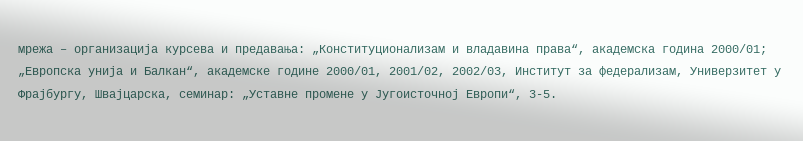мрежа – организација курсева и предавања: „Конституционализам и владавина права“, академска година 2000/01; „Европска унија и Балкан“, академске године 2000/01, 2001/02, 2002/03, Институт за федерализам, Универзитет у Фрајбургу, Швајцарска, семинар: „Уставне промене у Југоисточној Европи“, 3-5.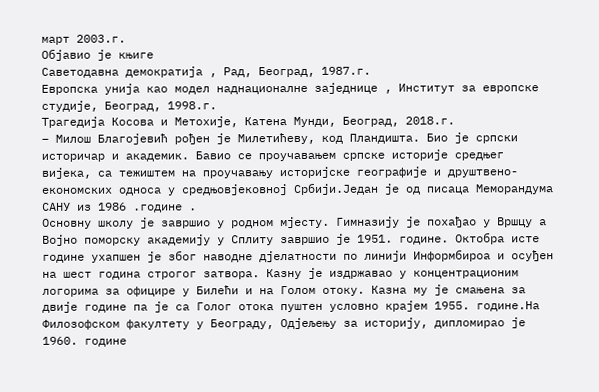март 2003.г.
Објавио је књиге
Саветодавна демократија , Рад, Београд, 1987.г.
Европска унија као модел наднационалне заједнице , Институт за европске студије, Београд, 1998.г.
Трагедија Косова и Метохије, Катена Мунди, Београд, 2018.г.
– Милош Благојевић рођен је Милетићеву, код Пландишта. Био је српски историчар и академик. Бавио се проучавањем српске историје средњег вијека, са тежиштем на проучавању историјске географије и друштвено-економских односа у средњовјековној Србији.Један је од писаца Меморандума САНУ из 1986 .године .
Основну школу је завршио у родном мјесту. Гимназију је похађао у Вршцу а Војно поморску академију у Сплиту завршио је 1951. године. Октобра исте године ухапшен је због наводне дјелатности по линији Информбироа и осуђен на шест година строгог затвора. Казну је издржавао у концентрационим логорима за официре у Билећи и на Голом отоку. Казна му је смањена за двије године па је са Голог отока пуштен условно крајем 1955. године.На Филозофском факултету у Београду, Одјељењу за историју, дипломирао је 1960. године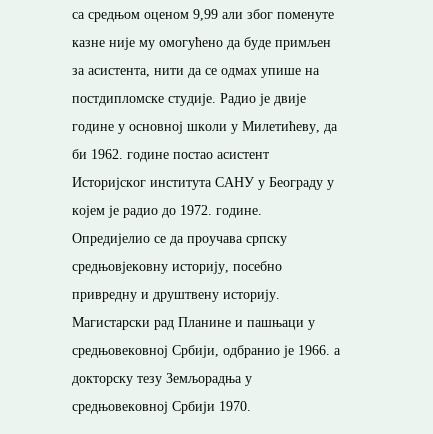са средњом оценом 9,99 али због поменуте казне није му омогућено да буде примљен за асистента, нити да се одмах упише на постдипломске студије. Радио је двије године у основној школи у Милетићеву, да би 1962. године постао асистент Историјског института САНУ у Београду у којем је радио до 1972. године. Опредијелио се да проучава српску средњовјековну историју, посебно привредну и друштвену историју. Магистарски рад Планине и пашњаци у средњовековној Србији, одбранио је 1966. а докторску тезу Земљорадња у средњовековној Србији 1970.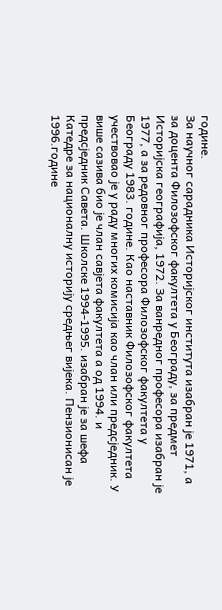године.
За научног сарадника Историјског института изабран је 1971, а за доцента Филозофског факултета у Београду, за предмет Историјска географија, 1972. За ванредног професора изабран је 1977, а за редовног професора Филозофског факултета у Београду 1983. године. Као наставник Филозофског факултета учествовао је у раду многих комисија као члан или предсједник. У више сазива био је члан савјета факултета а од 1994. и предсједник Савета. Школске 1994-1995. изабран је за шефа Катедре за националну историју средњег вијека. Пензионисан је 1996.године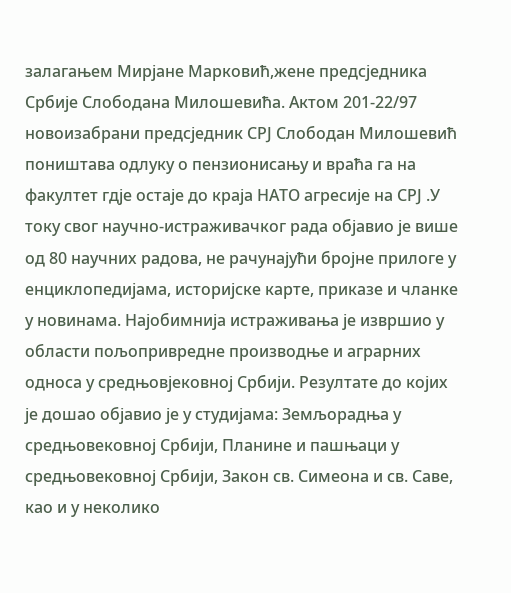залагањем Мирјане Марковић,жене предсједника Србије Слободана Милошевића. Актом 201-22/97 новоизабрани предсједник СРЈ Слободан Милошевић поништава одлуку о пензионисању и враћа га на факултет гдје остаје до краја НАТО агресије на СРЈ .У току свог научно-истраживачког рада објавио је више од 80 научних радова, не рачунајући бројне прилоге у енциклопедијама, историјске карте, приказе и чланке у новинама. Најобимнија истраживања је извршио у области пољопривредне производње и аграрних односа у средњовјековној Србији. Резултате до којих је дошао објавио је у студијама: Земљорадња у средњовековној Србији, Планине и пашњаци у средњовековној Србији, Закон св. Симеона и св. Саве, као и у неколико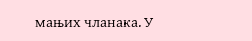мањих чланака. У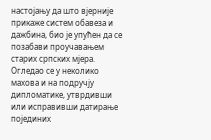настојању да што вјерније прикаже систем обавеза и дажбина, био је упућен да се позабави проучавањем старих српских мјера. Огледао се у неколико махова и на подручју дипломатике, утврдивши или исправивши датирање појединих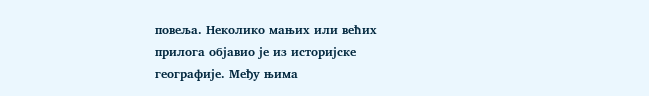повеља. Неколико мањих или већих прилога објавио је из историјске географије. Међу њима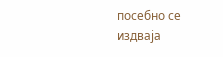посебно се издваја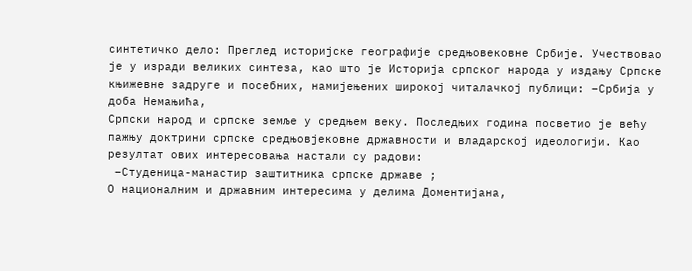синтетичко дело: Преглед историјске географије средњовековне Србије. Учествовао је у изради великих синтеза, као што је Историја српског народа у издању Српске књижевне задруге и посебних, намијењених широкој читалачкој публици: –Србија у доба Немањића,
Српски народ и српске земље у средњем веку. Последњих година посветио је већу пажњу доктрини српске средњовјековне државности и владарској идеологији. Као резултат ових интересовања настали су радови:
 –Студеница-манастир заштитника српске државе ;
О националним и државним интересима у делима Доментијана,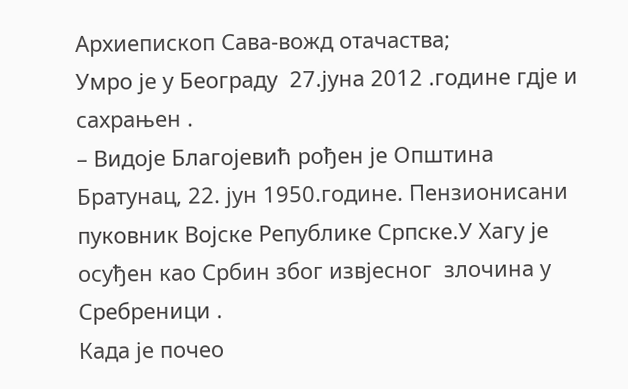Архиепископ Сава-вожд отачаства;
Умро је у Београду  27.јуна 2012 .године гдје и сахрањен .
– Видоје Благојевић рођен је Општина Братунац, 22. јун 1950.године. Пензионисани пуковник Војске Републике Српске.У Хагу је осуђен као Србин због извјесног  злочина у Сребреници .
Када је почео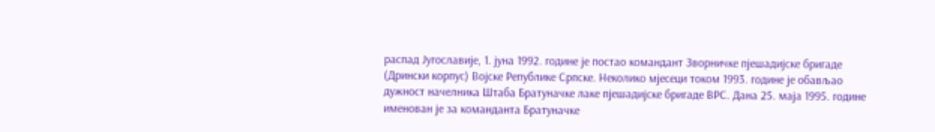распад Југославије, 1. јуна 1992. године је постао командант Зворничке пјешадијске бригаде (Дрински корпус) Војске Републике Српске. Неколико мјесеци током 1993. године је обављао дужност начелника Штаба Братуначке лаке пјешадијске бригаде ВРС. Дана 25. маја 1995. године именован је за команданта Братуначке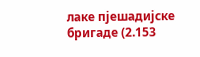лаке пјешадијске бригаде (2.153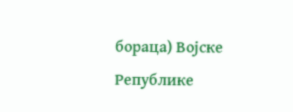бораца) Војске Републике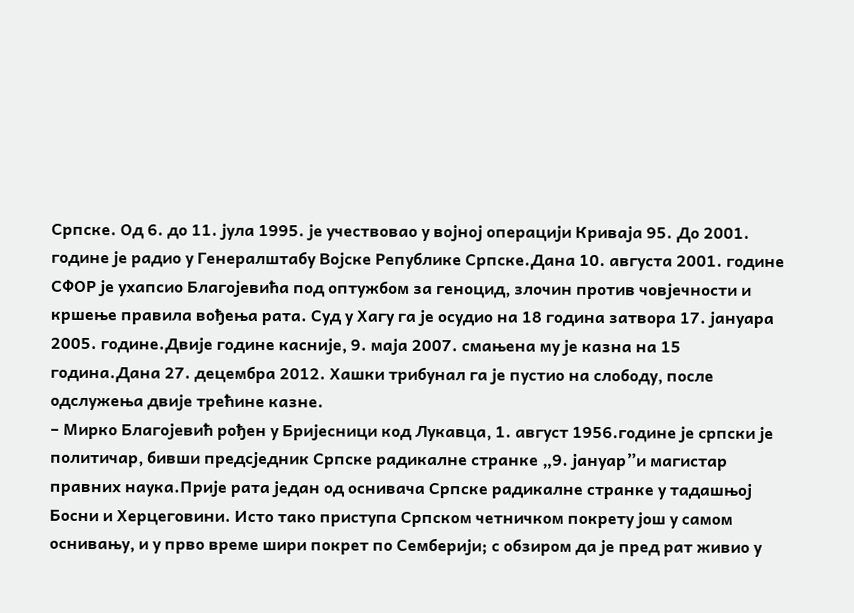Српске. Од 6. до 11. јула 1995. је учествовао у војној операцији Криваја 95. До 2001. године је радио у Генералштабу Војске Републике Српске.Дана 10. августа 2001. године СФОР је ухапсио Благојевића под оптужбом за геноцид, злочин против човјечности и кршење правила вођења рата. Суд у Хагу га је осудио на 18 година затвора 17. јануара 2005. године.Двије године касније, 9. маја 2007. смањена му је казна на 15 година.Дана 27. децембра 2012. Хашки трибунал га је пустио на слободу, после одслужења двије трећине казне.
– Мирко Благојевић рођен у Бријесници код Лукавца, 1. август 1956.године је српски је политичар, бивши предсједник Српске радикалне странке „9. јануар”и магистар правних наука.Прије рата један од оснивача Српске радикалне странке у тадашњој  Босни и Херцеговини. Исто тако приступа Српском четничком покрету још у самом оснивању, и у прво време шири покрет по Семберији; с обзиром да је пред рат живио у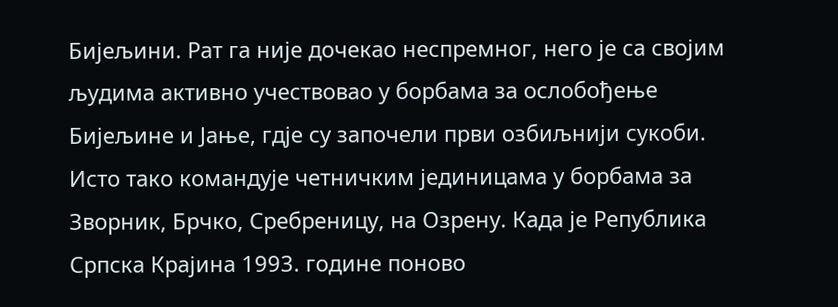Бијељини. Рат га није дочекао неспремног, него је са својим људима активно учествовао у борбама за ослобођење Бијељине и Јање, гдје су започели први озбиљнији сукоби. Исто тако командује четничким јединицама у борбама за Зворник, Брчко, Сребреницу, на Озрену. Када је Република Српска Крајина 1993. године поново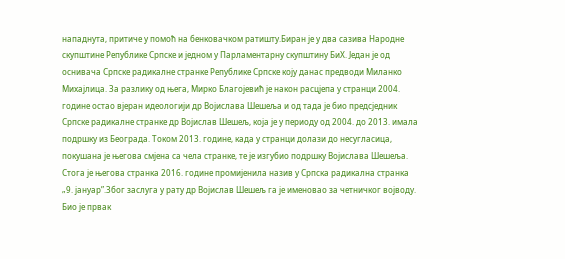нападнута, притиче у помоћ на бенковачком ратишту.Биран је у два сазива Народне скупштине Републике Српске и једном у Парламентарну скупштину БиХ. Један је од оснивача Српске радикалне странке Републике Српске коју данас предводи Миланко Михајлица. За разлику од њега, Мирко Благојевић је након расцјепа у странци 2004. године остао вјеран идеологији др Војислава Шешеља и од тада је био предсједник Српске радикалне странке др Војислав Шешељ, која је у периоду од 2004. до 2013. имала подршку из Београда. Током 2013. године, када у странци долази до несугласица, покушана је његова смјена са чела странке, те је изгубио подршку Војислава Шешеља. Стога је његова странка 2016. године промијенила назив у Српска радикална странка „9. јануар”.Због заслуга у рату др Војислав Шешељ га је именовао за четничког војводу. Био је првак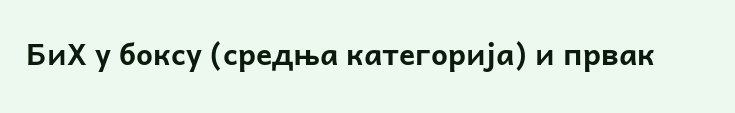БиХ у боксу (средња категорија) и првак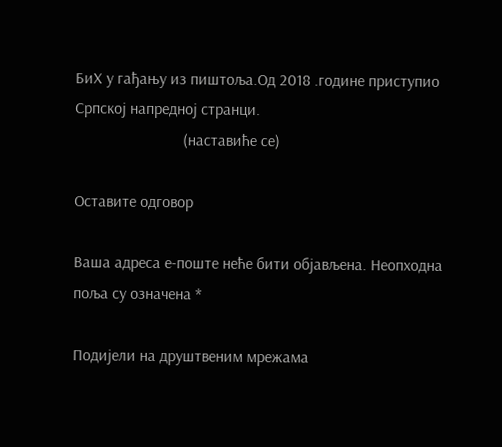БиХ у гађању из пиштоља.Од 2018 .године приступио Српској напредној странци.
                           (наставиће се)

Оставите одговор

Ваша адреса е-поште неће бити објављена. Неопходна поља су означена *

Подијели на друштвеним мрежама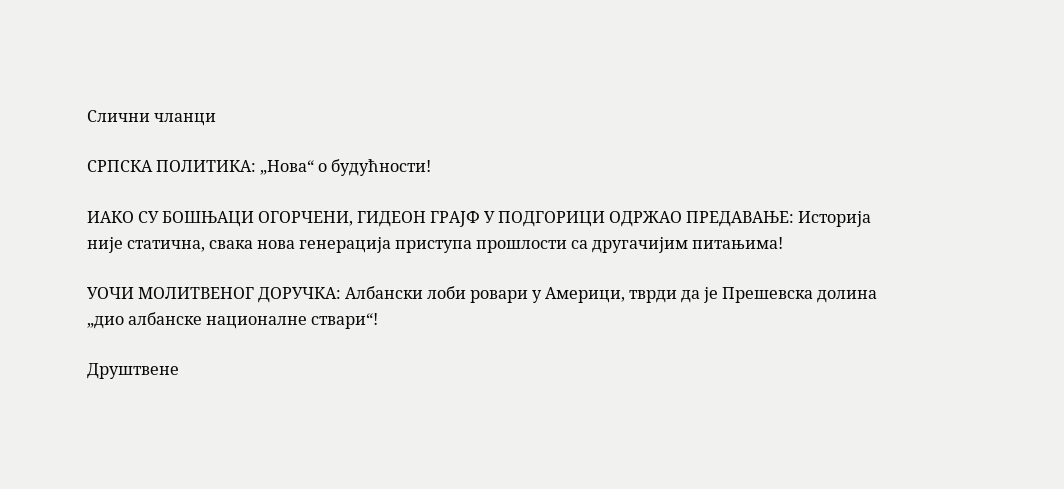Слични чланци

СРПСКА ПОЛИТИКА: „Нова“ о будућности!

ИАКО СУ БОШЊАЦИ ОГОРЧЕНИ, ГИДЕОН ГРАЈФ У ПОДГОРИЦИ ОДРЖАО ПРЕДАВАЊЕ: Историја није статична, свака нова генерација приступа прошлости са другачијим питањима!

УОЧИ МОЛИТВЕНОГ ДОРУЧКА: Албански лоби ровари у Америци, тврди да је Прешевска долина „дио албанске националне ствари“!

Друштвене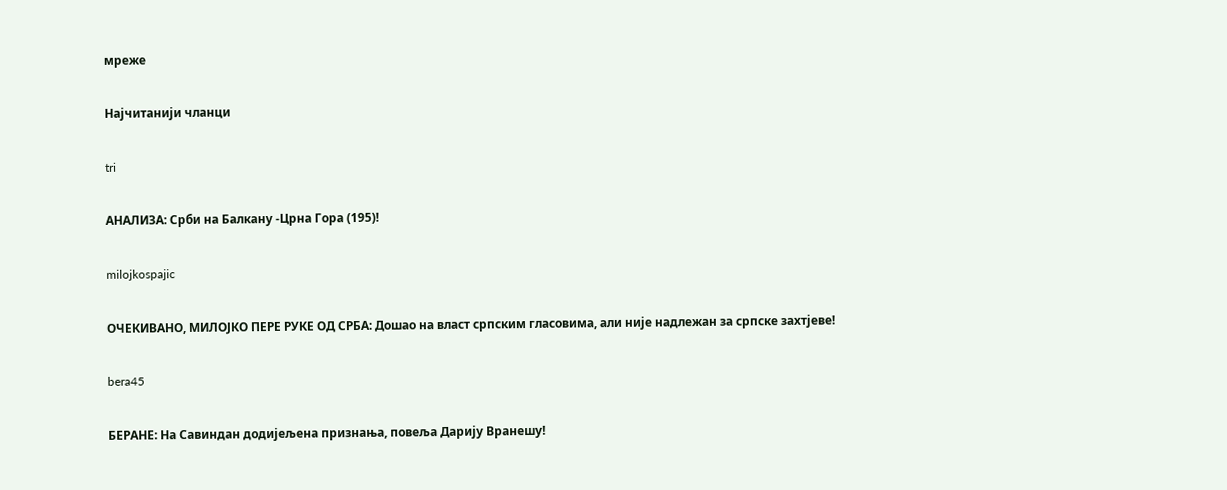мреже

Најчитанији чланци

tri

АНАЛИЗА: Срби на Балкану -Црна Гора (195)!

milojkospajic

ОЧЕКИВАНО, МИЛОЈКО ПЕРЕ РУКЕ ОД СРБА: Дошао на власт српским гласовима, али није надлежан за српске захтјеве!

bera45

БЕРАНЕ: На Савиндан додијељена признања, повеља Дарију Вранешу!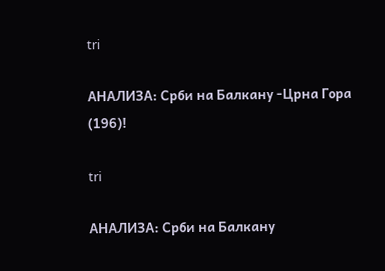tri

АНАЛИЗА: Срби на Балкану -Црна Гора (196)!

tri

АНАЛИЗА: Срби на Балкану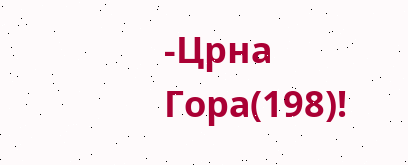-Црна Гора(198)!